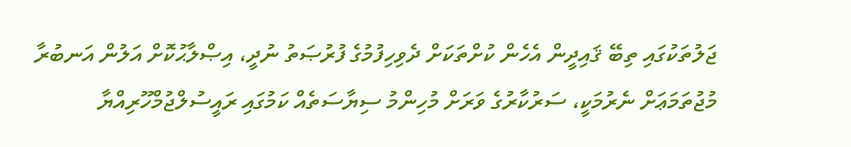ޖަލުތަކުގައި ތިބޭ ޤައިދީން އެހެން ކުށްތަކަށް ދެވިހިފުމުގެ ފުރުޞަތު ނުދީ، އިޞްލާޙުކޮށް އަލުން އަނބުރާ މުޖުތަމަޢަށް ނެރުމަކީ، ސަރުކާރުގެ ވަރަށް މުހިންމު ސިޔާސަތެއް ކަމުގައި ރައީސުލްޖުމްހޫރިއްޔާ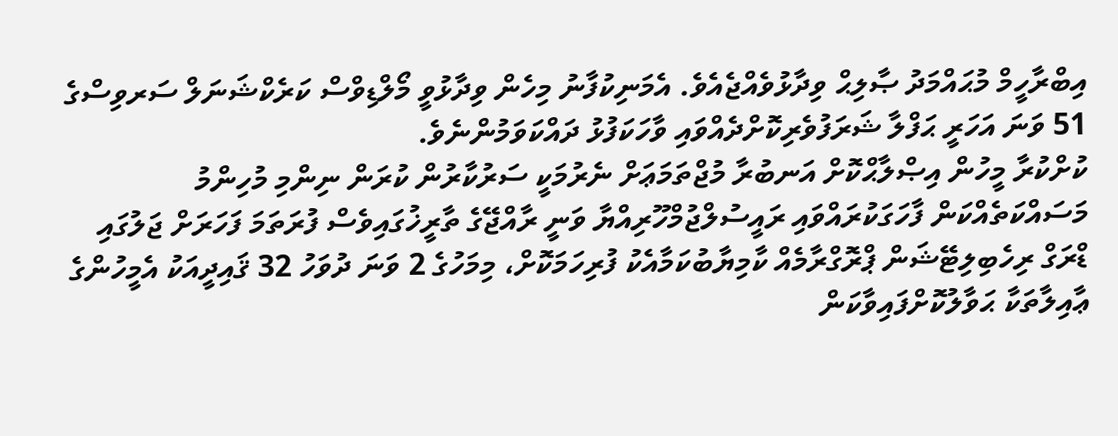އިބްރާހީމް މުޙައްމަދު ޞާލިޙް ވިދާޅުވެއްޖެއެވެ. އެމަނިކުފާނު މިހެން ވިދާޅުވީ މޯލްޑިވްސް ކަރެކްޝަނަލް ސަރވިސްގެ 51 ވަނަ އަހަރީ ޙަފްލާ ޝަރަފުވެރިކޮށްދެއްވައި ވާހަކަފުޅު ދައްކަވަމުންނެވެ.
ކުށްކުރާ މީހުން އިޞްލާޙްކޮށް އަނބުރާ މުޖްތަމަޢަށް ނެރުމަކީ ސަރުކާރުން ކުރަން ނިންމި މުހިންމު މަސައްކަތެއްކަން ފާހަގަކުރައްވައި ރައީސުލްޖުމްހޫރިއްޔާ ވަނީ ރާއްޖޭގެ ތާރީޚުގައިވެސް ފުރަތަމަ ފަހަރަށް ޖަލުގައި ޑްރަގް ރިހެބިލިޓޭޝަން ޕްރޮގްރާމެއް ކާމިޔާބުކަމާއެކު ފުރިހަމަކޮށް، މިމަހުގެ 2 ވަނަ ދުވަހު 32 ޤައިދީއަކު އެމީހުންގެ ޢާއިލާތަކާ ޙަވާލުކޮށްފައިވާކަން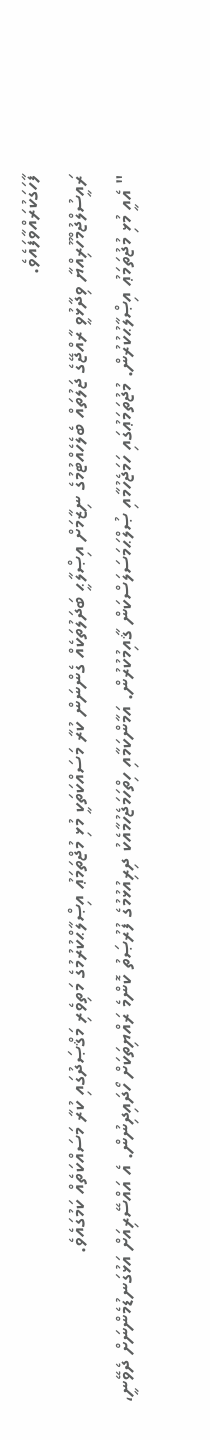ފާހަގަކުރައްވާފައެވެ.
ރައީސުލްޖުމްހޫރިއްޔާ ވިދާޅުވީ ރާއްޖޭގެ ޖަލުތައް ބެލެހެއްޓުމުގެ ނިޒާމަށް އިޞްލާޙީ ބަދަލުތަކެއް ގެންނަން ކުރާ މަސައްކަތަކީ މުޅި މުޖްތަމަޢު އިޞްލާޙްކުރުމުގެ މަތިވެރި މަޤްޞަދުގައި ކުރާ މަސައްކަތެއް ކަމުގައެވެ.
" އެއީ މުޅި މުޖުތަމަޢު އިޞްލާޙުކުރުން. މުޖުތަމަޢުގައި ހަމަޖެހުމާއި ޞުލްޙަމަސަލަސްކަން ޤާއިމުކުރުން. އަމާންކަމާއި ހިތްހަމަޖެހުމާއެކު ދިރިއުޅުމުގެ ފުރުޞަތު ކޮންމެ ރައްޔިތަކަށް ހޯދައިދިނުން. އެ އައްސޭރިއަށް އަޅުގަނޑުމެންނަށް ދެވޭނީ،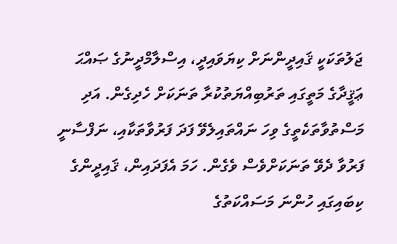ޖަލުތަކަކީ ޤައިދީންނަށް ކިޔަވައިދީ، އިސްލާމްދީނުގެ ޞައްޙަ ޢަޤީދާގެ މަތީގައި ތަރުބިއްޔަތުކުރާ ތަނަކަށް ހެދިގެން. އަދި މަސްތުވާތަކެތީގެ ވިހަ ނައްތައިލެވޭ ފަދަ ފަރުވާތަކާއި، ނަފްސާނީ ފަރުވާ ދެވޭ ތަނަކަށްވެސް ވެގެން. ހަމަ އެފަދައިން، ޤައިދީންގެ ކިބައިގައި ހުންނަ މަސައްކަތުގެ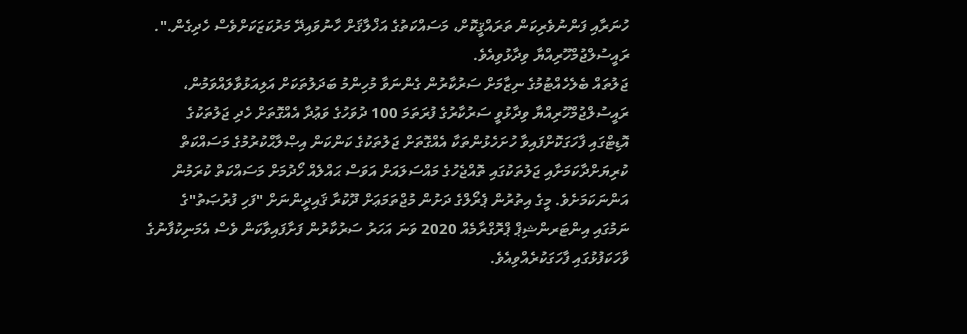ހުނަރާއި ފަންނުވެރިކަން ތަރައްޤީކޮށް، މަސައްކަތުގެ އަޚްލާޤަށް ހާނުވައިދޭ މަރުކަޒަކަށްވެސް ހެދިގެން.". ރައީސުލްޖުމްހޫރިއްޔާ ވިދާޅުވިއެވެ.
ޖަލުތައް ބެލެހެއްޓުމުގެ ނިޒާމަށް ސަރުކާރުން ގެންނަވާ މުހިންމު ބަދަލުތަކަށް އަލިއަޅުވާލައްވަމުން، ރައީސުލްޖުމްހޫރިއްޔާ ވިދާޅުވީ ސަރުކާރުގެ ފުރަތަމަ 100 ދުވަހުގެ ވަޢުދާ އެއްގޮތަށް ހެދި ޖަލުތަކުގެ އޮޑިޓްގައި ފާހަގަކޮށްފައިވާ ހުށަހެޅުންތަކާ އެއްގޮތަށް ޖަލުތަކުގެ ކަންކަން އިޞްލާޙްކުރުމުގެ މަސައްކަތް ކުރިޔަށްދާކަމަށާއި ޖަލުތަކުގައި ތޮއްޖެހުގެ މައްސަލައަށް އަވަސް ޙައްލެއް ހޯދުމަށް މަސައްކަތް ކުރަމުން އަންނަކަމަށެވެ. މީގެ އިތުރުން ޕެރޯލްގެ ދަށުން މުޖްތަމަޢަށް ދޫކުރާ ޤައިދީންނަށް "ފަހި ފުރުޞަތު"ގެ ނަމުގައި އިންޓަރންޝިޕް ޕްރޮގްރާމެއް 2020 ވަނަ އަހަރު ސަރުކާރުން ފަށާފައިވާކަން ވެސް އެމަނިކުފާނުގެ ވާހަކަފުޅުގައި ފާހަގަކުރެއްވިއެވެ.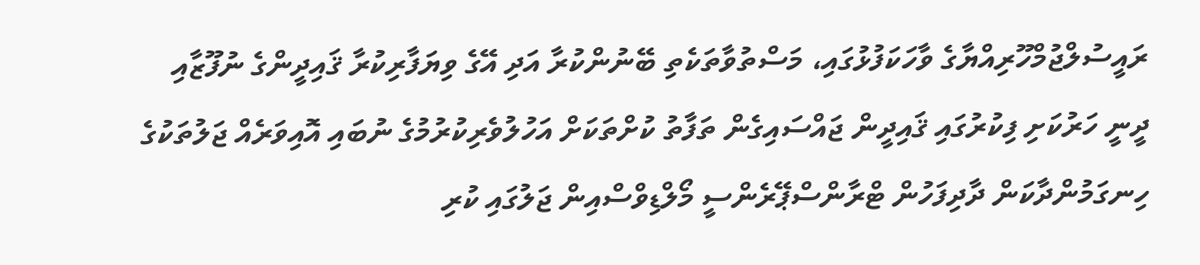ރައީސުލްޖުމްހޫރިއްޔާގެ ވާހަކަފުޅުގައި، މަސްތުވާތަކެތި ބޭނުންކުރާ އަދި އޭގެ ވިޔަފާރިކުރާ ޤައިދީންގެ ނުފޫޒާއި ދީނީ ހަރުކަށި ފިކުރުގައި ޤައިދީން ޖައްސައިގެން ތަފާތު ކުށްތަކަށް އަހުލުވެރިކުރުމުގެ ނުބައި އޮއިވަރެއް ޖަލުތަކުގެ ހިނގަމުންދާކަން ދާދިފަހުން ޓްރާންސްޕޭރެންސީ މޯލްޑިވްސްއިން ޖަލުގައި ކުރި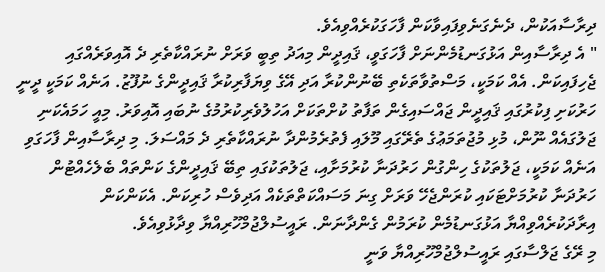ދިރާސާއަކުން، ދެނެގަނެވިފައިވާކަން ފާހަގަކުރެއްވިއެވެ.
" އެ ދިރާސާއިން އަޅުގަނޑުމެންނަށް ފާހަގަވީ، ޤައިދީން މިއަދު ތިބީ ވަރަށް ނުރައްކާތެރި ދެ އޮއިވަރެއްގައި ޖެހިފައިކަން. އެއް ކަމަކީ، މަސްތުވާތަކެތި ބޭނުންކުރާ އަދި އޭގެ ވިޔަފާރިކުރާ ޤައިދީންގެ ނުފޫޒު. އަނެއް ކަމަކީ ދީނީ ހަރުކަށި ފިކުރުގައި ޤައިދީން ޖައްސައިގެން ތަފާތު ކުށްތަކަށް އަހުލުވެރިކުރުމުގެ ނުބައި އޮއިވަރު. މިއީ ހަމައެކަނި ޖަލުގައެއް ނޫން، މުޅި މުޖުތަމަޢުގެ ތެރޭގައި މޫލައި ފެތުރެމުންދާ ނުރައްކާތެރި ދެ މައްސަލަ. މި ދިރާސާއިން ފާހަގަވި އަނެއް ކަމަކީ، ޖަލުތަކުގެ ހިންގުން ހަރުދަނާ ކުރުމަށާއި، ޖަލުތަކުގައި ތިބޭ ޤައިދީންގެ ކަންތައް ބެލެހެއްޓުން ހަރުދަނާ ކުރުމަށްޓަކައި ކުރަންޖެހޭ ވަރަށް ގިނަ މަސައްކަތްތަކެއް އަދިވެސް ހުރިކަން. އެކަންކަން އިރާދަކުރެއްވިއްޔާ އަޅުގަނޑުމެން ކުރަމުން ގެންދާނަން. ރައީސުލްޖުމްހޫރިއްޔާ ވިދާޅުވިއެވެ.
މި ރޭގެ ޖަލްސާގައި ރައީސުލްޖުމްހޫރިއްޔާ ވަނީ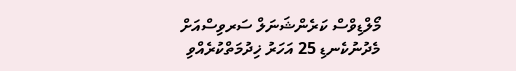މޯލްޑިވްސް ކަރެންޝަނަލް ސަރވިސްއަށް މެދުނުކެނޑި 25 އަހަރު ޚިދުމަތްކުރެއްވި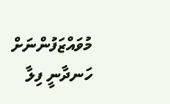މުވައްޒަފުންނަށް ހަނދާނީ ފިލާ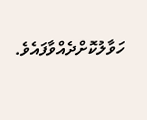ހަވާލުކޮށްދެއްވާފައެވެ.